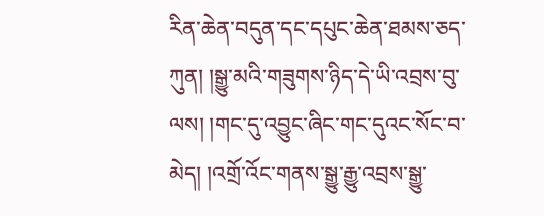རིན་ཆེན་བདུན་དང་དཔུང་ཆེན་ཐམས་ཅད་ཀུན། །སྒྱུ་མའི་གཟུགས་ཉིད་དེ་ཡི་འབྲས་བུ་ལས། །གང་དུ་འབྱུང་ཞིང་གང་དུའང་སོང་བ་མེད། །འགྲོ་འོང་གནས་སྒྱུ་རྒྱུ་འབྲས་སྒྱུ་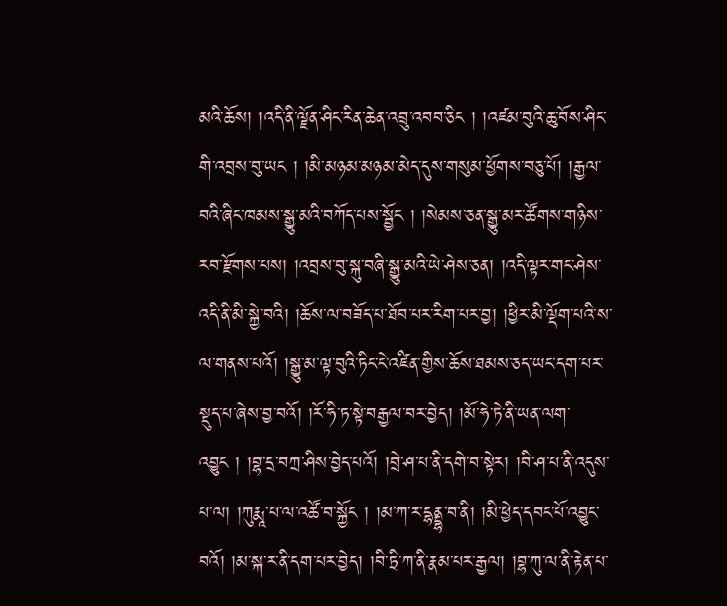མའི་ཆོས། །འདི་ནི་ལྗོན་ཤིང་རིན་ཆེན་འབྲུ་འབབ་ཅིང ། །འཛམ་བུའི་ཆུ་བོས་ཤིང་གི་འབྲས་བུ་ཡང ། །མི་མཉམ་མཉམ་མེད་དུས་གསུམ་ཕྱོགས་བཅུ་པོ། །རྒྱལ་བའི་ཞིང་ཁམས་སྒྱུ་མའི་བཀོད་པས་སྦྱོང ། །སེམས་ཅན་སྒྱུ་མར་ཚོགས་གཉིས་རབ་རྫོགས་པས། །འབྲས་བུ་སྐུ་བཞི་སྒྱུ་མའི་ཡེ་ཤེས་ཅན། །འདི་ལྟར་གང་ཤེས་འདི་ནི་མི་སྐྱེ་བའི། །ཆོས་ལ་བཟོད་པ་ཐོབ་པར་རིག་པར་བྱ། །ཕྱིར་མི་ལྡོག་པའི་ས་ལ་གནས་པའོ། །སྒྱུ་མ་ལྟ་བུའི་ཏིང་ངེ་འཛིན་གྱིས་ཆོས་ཐམས་ཅད་ཡང་དག་པར་སྡུད་པ་ཞེས་བྱ་བའོ། །རོ་ཧི་ཏ་སྟེ་བརྒྱལ་བར་བྱེད། །མོ་ཧེ་ཏེ་ནི་ཡན་ལག་འབྱུང ། །བྷ་དྲ་བཀྲ་ཤིས་བྱེད་པའོ། །བྲེ་ཤ་པ་ནི་དགེ་བ་སྟེར། །བི་ཤ་པ་ནི་འདུས་པ་ལ། །ཀུརྨཱ་པ་ལ་འཚོ་བ་སྐྱོང ། །མ་ཀ་ར་དྷནྡྷ་བ་ནི། །མི་ཕྱེད་དབང་པོ་འབྱུང་བའོ། །མ་སྐ་ར་ནི་དག་པར་བྱེད། །བི་ཏྲི་ཀ་ནི་རྣམ་པར་རྒྱལ། །བྷ་ཀུ་ལ་ནི་རྟེན་པ་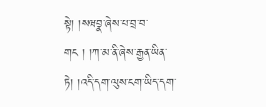སྟེ། །སཝབྣ་ཞེས་པ་བྲ་བ་གང ། །ཀ་མ་ནི་ཞེས་རྒྱན་ཡིན་ཏེ། །འདི་དག་ལུས་ངག་ཡིད་དག་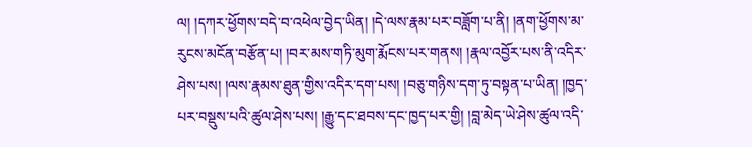ལ། །དཀར་ཕྱོགས་བདེ་བ་འཕེལ་བྱེད་ཡིན། །དེ་ལས་རྣམ་པར་བཟློག་པ་ནི། །ནག་ཕྱོགས་མ་རུངས་མངོན་བརྩོན་པ། །བར་མས་གཏི་མུག་རྨོངས་པར་གནས། །རྣལ་འབྱོར་པས་ནི་འདིར་ཤེས་པས། །ལས་རྣམས་ཐུན་གྱིས་འདིར་དག་པས། །བཅུ་གཉིས་དག་ཏུ་བསྟན་པ་ཡིན། །ཁྱད་པར་བསྡུས་པའི་ཚུལ་ཤེས་པས། །རྒྱུ་དང་ཐབས་དང་ཁྱད་པར་གྱི། །བླ་མེད་ཡེ་ཤེས་ཚུལ་འདི་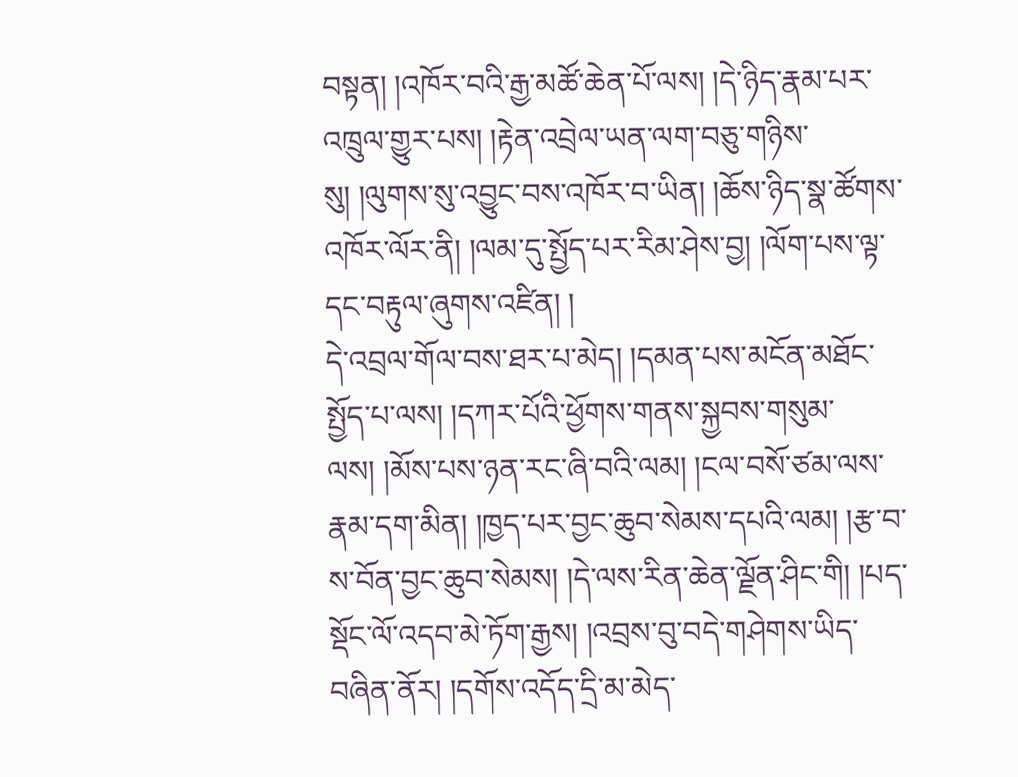བསྟན། །འཁོར་བའི་རྒྱ་མཚོ་ཆེན་པོ་ལས། །དེ་ཉིད་རྣམ་པར་འཁྲུལ་གྱུར་པས། །རྟེན་འབྲེལ་ཡན་ལག་བཅུ་གཉིས་སུ། །ལུགས་སུ་འབྱུང་བས་འཁོར་བ་ཡིན། །ཆོས་ཉིད་སྣ་ཚོགས་འཁོར་ལོར་ནི། །ལམ་དུ་སྤྱོད་པར་རིམ་ཤེས་བྱ། །ལོག་པས་ལྟ་དང་བརྟུལ་ཞུགས་འཛིན། །
དེ་འབྲལ་གོལ་བས་ཐར་པ་མེད། །དམན་པས་མངོན་མཐོང་སྤྱོད་པ་ལས། །དཀར་པོའི་ཕྱོགས་གནས་སྐྱབས་གསུམ་ལས། །མོས་པས་ཉན་རང་ཞི་བའི་ལམ། །ངལ་བསོ་ཙམ་ལས་རྣམ་དག་མིན། །ཁྱད་པར་བྱང་ཆུབ་སེམས་དཔའི་ལམ། །རྩ་བ་ས་བོན་བྱང་ཆུབ་སེམས། །དེ་ལས་རིན་ཆེན་ལྗོན་ཤིང་གི། །པད་སྡོང་ལོ་འདབ་མེ་ཏོག་རྒྱས། །འབྲས་བུ་བདེ་གཤེགས་ཡིད་བཞིན་ནོར། །དགོས་འདོད་དྲི་མ་མེད་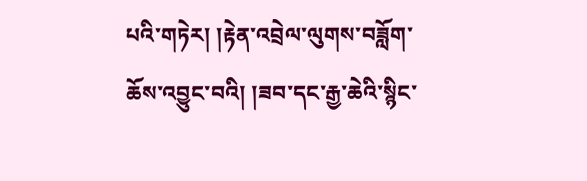པའི་གཏེར། །རྟེན་འབྲེལ་ལུགས་བཟློག་ཆོས་འབྱུང་བའི། །ཟབ་དང་རྒྱ་ཆེའི་སྙིང་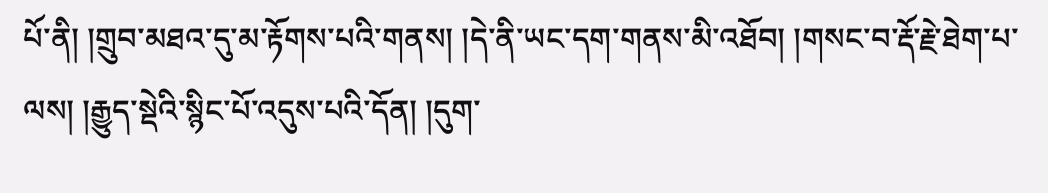པོ་ནི། །གྲུབ་མཐའ་དུ་མ་རྟོགས་པའི་གནས། །དེ་ནི་ཡང་དག་གནས་མི་འཐོབ། །གསང་བ་རྡོ་རྗེ་ཐེག་པ་ལས། །རྒྱུད་སྡེའི་སྙིང་པོ་འདུས་པའི་དོན། །དུག་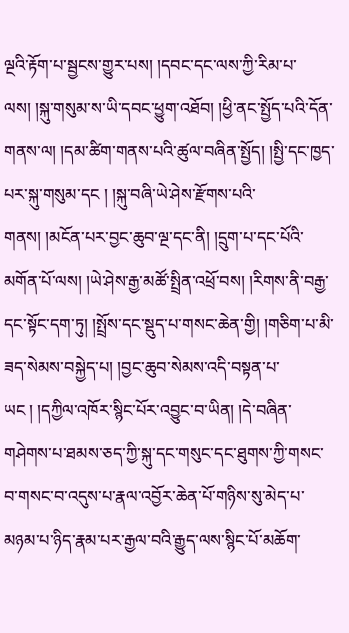ལྔའི་རྟོག་པ་སྦྱངས་གྱུར་པས། །དབང་དང་ལས་ཀྱི་རིམ་པ་ལས། །སྐུ་གསུམ་ས་ཡི་དབང་ཕྱུག་འཐོབ། །ཕྱི་ནང་སྤྱོད་པའི་དོན་གནས་ལ། །དམ་ཚིག་གནས་པའི་ཚུལ་བཞིན་སྤྱོད། །སྤྱི་དང་ཁྱད་པར་སྐུ་གསུམ་དང ། །སྐུ་བཞི་ཡེ་ཤེས་རྫོགས་པའི་གནས། །མངོན་པར་བྱང་ཆུབ་ལྔ་དང་ནི། །དྲུག་པ་དང་པོའི་མགོན་པོ་ལས། །ཡེ་ཤེས་རྒྱ་མཚོ་སྤྲིན་འཕྲོ་བས། །རིགས་ནི་བརྒྱ་དང་སྟོང་དག་ཏུ། །སྤྲོས་དང་སྡུད་པ་གསང་ཆེན་གྱི། །གཅིག་པ་མི་ཟད་སེམས་བསྐྱེད་པ། །བྱང་ཆུབ་སེམས་འདི་བསྟན་པ་ཡང ། །དཀྱིལ་འཁོར་སྙིང་པོར་འབྱུང་བ་ཡིན། །དེ་བཞིན་གཤེགས་པ་ཐམས་ཅད་ཀྱི་སྐུ་དང་གསུང་དང་ཐུགས་ཀྱི་གསང་བ་གསང་བ་འདུས་པ་རྣལ་འབྱོར་ཆེན་པོ་གཉིས་སུ་མེད་པ་མཉམ་པ་ཉིད་རྣམ་པར་རྒྱལ་བའི་རྒྱུད་ལས་སྙིང་པོ་མཆོག་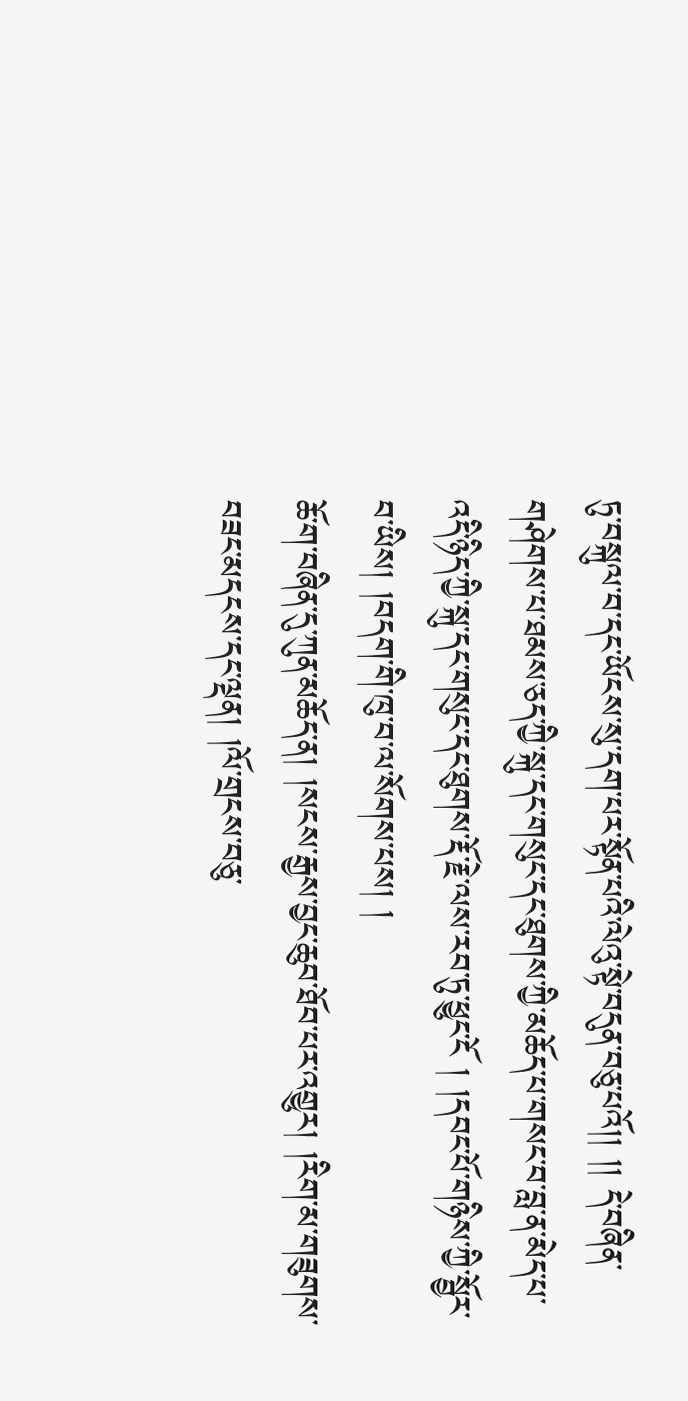ཏུ་བསྐུལ་བ་དང་ཡོངས་སུ་དག་པར་སྟོན་པའི་ལེའུ་སྟེ་བདུན་བཅུ་པའོ།། །། དེ་བཞིན་གཤེགས་པ་ཐམས་ཅད་ཀྱི་སྐུ་དང་གསུང་དང་ཐུགས་ཀྱི་མཆོད་པ་གསང་བ་བླ་ན་མེད་པ་འདི་ཉིད་ཀྱི་སྐུ་དང་གསུང་དང་ཐུགས་རྡོ་རྗེ་ལས་རབ་ཏུ་ཕྱུང་ངོ ། །དབང་པོ་གཉིས་ཀྱི་སྦྱོར་བ་ཡིས། །བདག་གི་ཁུ་བ་ལ་སོགས་པས། །
ཆོ་ག་བཞིན་དུ་ཀུན་མཆོད་ན། །སངས་རྒྱས་བྱང་ཆུབ་ཐོབ་པར་འགྱུར། །རིག་མ་གཟུགས་བཟང་མདངས་དང་ལྡན། །ལོ་གྲངས་བཅུ་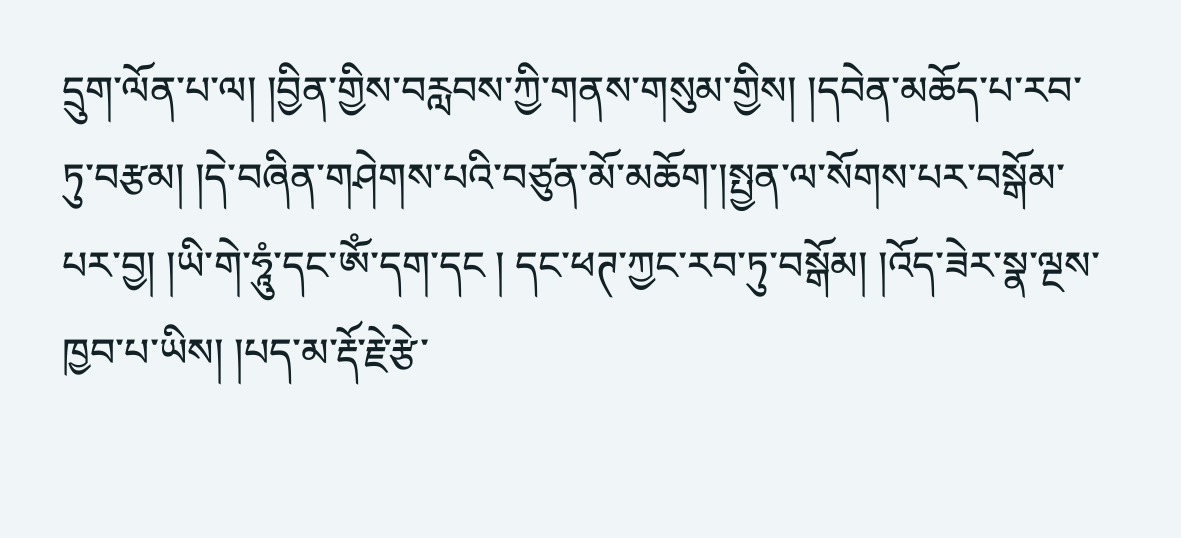དྲུག་ལོན་པ་ལ། །བྱིན་གྱིས་བརླབས་ཀྱི་གནས་གསུམ་གྱིས། །དབེན་མཆོད་པ་རབ་ཏུ་བརྩམ། །དེ་བཞིན་གཤེགས་པའི་བཙུན་མོ་མཆོག་།སྤྱན་ལ་སོགས་པར་བསྒོམ་པར་བྱ། །ཡི་གེ་ཧཱུཾ་དང་ཨོཾ་དག་དང ། དང་ཕཊ་ཀྱང་རབ་ཏུ་བསྒོམ། །འོད་ཟེར་སྣ་ལྔས་ཁྱབ་པ་ཡིས། །པད་མ་རྡོ་རྗེ་རྩེ་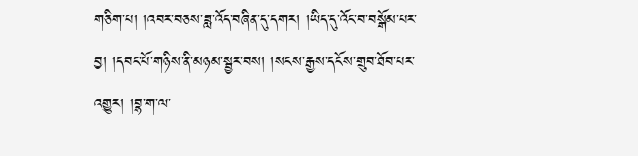གཅིག་པ། །འབར་བཅས་ཟླ་འོད་བཞིན་དུ་དགར། །ཡིད་དུ་འོང་བ་བསྒོམ་པར་བྱ། །དབང་པོ་གཉིས་ནི་མཉམ་སྦྱར་བས། །སངས་རྒྱས་དངོས་གྲུབ་ཐོབ་པར་འགྱུར། །བྷ་ག་ལ་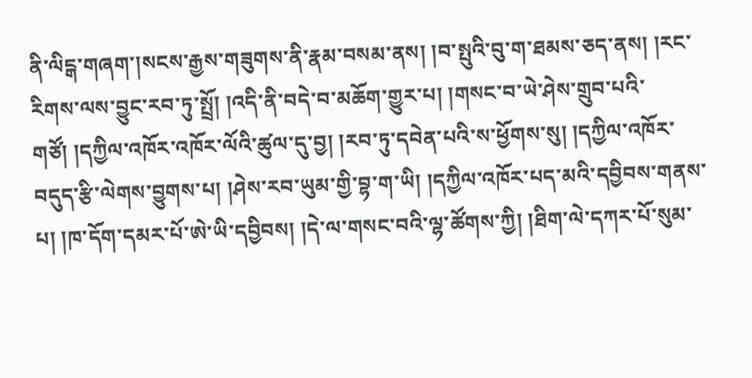ནི་ལིངྒ་གཞག་།སངས་རྒྱས་གཟུགས་ནི་རྣམ་བསམ་ནས། །བ་སྤུའི་བུ་ག་ཐམས་ཅད་ནས། །རང་རིགས་ལས་བྱུང་རབ་ཏུ་སྤྲོ། །འདི་ནི་བདེ་བ་མཆོག་གྱུར་པ། །གསང་བ་ཡེ་ཤེས་གྲུབ་པའི་གཙོ། །དཀྱིལ་འཁོར་འཁོར་ལོའི་ཚུལ་དུ་བྱ། །རབ་ཏུ་དབེན་པའི་ས་ཕྱོགས་སུ། །དཀྱིལ་འཁོར་བདུད་རྩི་ལེགས་བྱུགས་པ། །ཤེས་རབ་ཡུམ་གྱི་བྷ་ག་ཡི། །དཀྱིལ་འཁོར་པད་མའི་དབྱིབས་གནས་པ། །ཁ་དོག་དམར་པོ་ཨེ་ཡི་དབྱིབས། །དེ་ལ་གསང་བའི་ལྷ་ཚོགས་ཀྱི། །ཐིག་ལེ་དཀར་པོ་སུམ་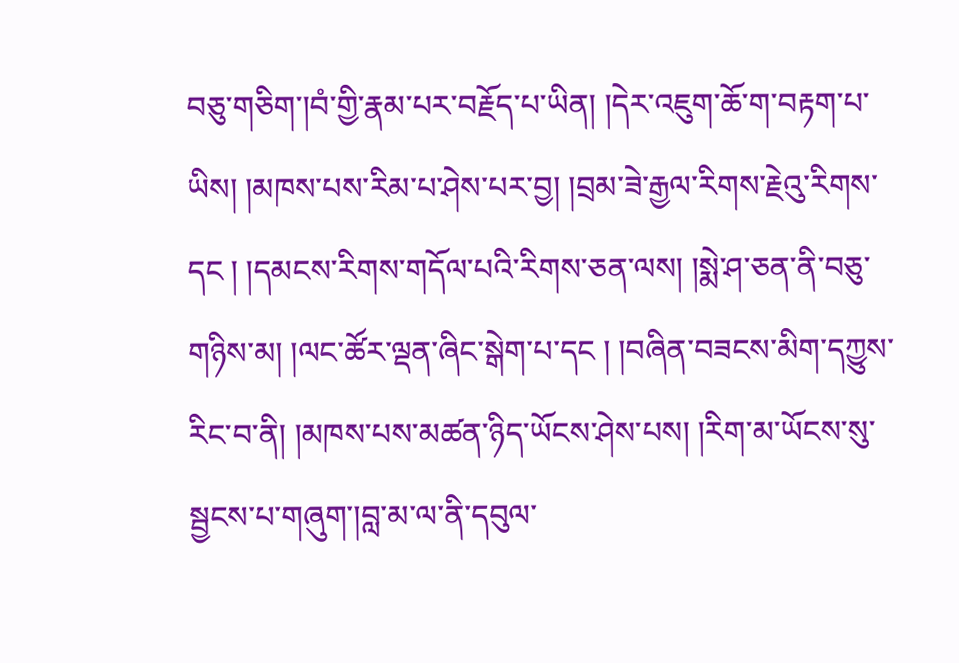བཅུ་གཅིག་།བཾ་གྱི་རྣམ་པར་བརྗོད་པ་ཡིན། །དེར་འཇུག་ཆོ་ག་བརྟག་པ་ཡིས། །མཁས་པས་རིམ་པ་ཤེས་པར་བྱ། །བྲམ་ཟེ་རྒྱལ་རིགས་རྗེའུ་རིགས་དང ། །དམངས་རིགས་གདོལ་པའི་རིགས་ཅན་ལས། །སྨེ་ཤ་ཅན་ནི་བཅུ་གཉིས་མ། །ལང་ཚོར་ལྡན་ཞིང་སྒེག་པ་དང ། །བཞིན་བཟངས་མིག་དཀྱུས་རིང་བ་ནི། །མཁས་པས་མཚན་ཉིད་ཡོངས་ཤེས་པས། །རིག་མ་ཡོངས་སུ་སྦྱངས་པ་གཞུག་།བླ་མ་ལ་ནི་དབུལ་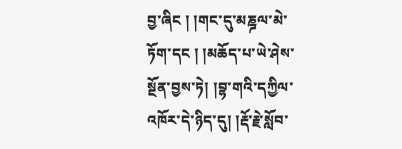བྱ་ཞིང ། །གང་དུ་མཎྜལ་མེ་ཏོག་དང ། །མཆོད་པ་ཡེ་ཤེས་སྔོན་བྱས་ཏེ། །བྷ་གའི་དཀྱིལ་འཁོར་དེ་ཉིད་དུ། །རྡོ་རྗེ་སློབ་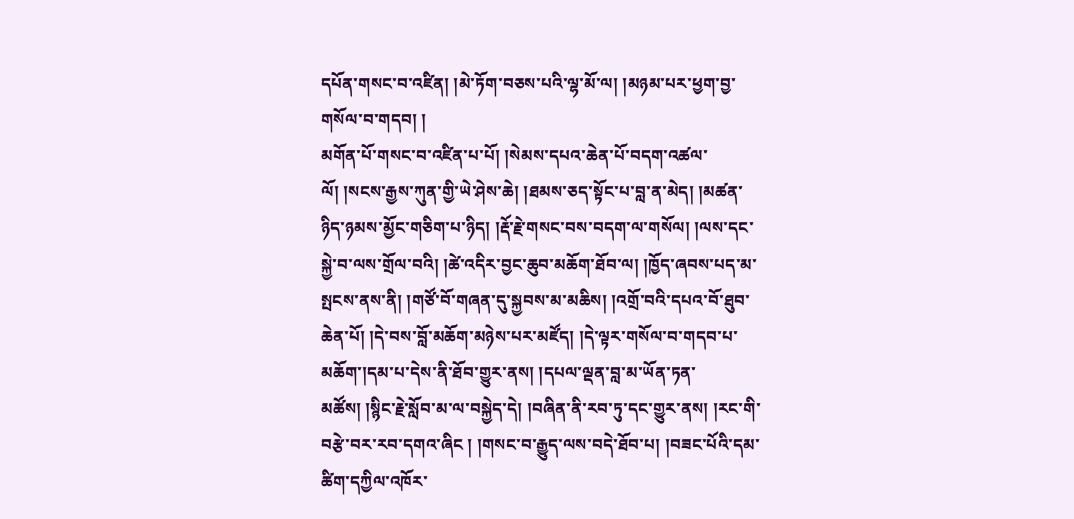དཔོན་གསང་བ་འཛིན། །མེ་ཏོག་བཅས་པའི་ལྷ་མོ་ལ། །མཉམ་པར་ཕྱག་བྱ་གསོལ་བ་གདབ། །
མགོན་པོ་གསང་བ་འཛིན་པ་པོ། །སེམས་དཔའ་ཆེན་པོ་བདག་འཚལ་ལོ། །སངས་རྒྱས་ཀུན་གྱི་ཡེ་ཤེས་ཆེ། །ཐམས་ཅད་སྟོང་པ་བླ་ན་མེད། །མཚན་ཉིད་ཉམས་མྱོང་གཅིག་པ་ཉིད། །རྡོ་རྗེ་གསང་བས་བདག་ལ་གསོལ། །ལས་དང་སྐྱེ་བ་ལས་གྲོལ་བའི། །ཚེ་འདིར་བྱང་ཆུབ་མཆོག་ཐོབ་ལ། །ཁྱོད་ཞབས་པད་མ་སྤངས་ནས་ནི། །གཙོ་བོ་གཞན་དུ་སྐྱབས་མ་མཆིས། །འགྲོ་བའི་དཔའ་བོ་ཐུབ་ཆེན་པོ། །དེ་བས་བློ་མཆོག་མཉེས་པར་མཛོད། །དེ་ལྟར་གསོལ་བ་གདབ་པ་མཆོག་།དམ་པ་དེས་ནི་ཐོབ་གྱུར་ནས། །དཔལ་ལྡན་བླ་མ་ཡོན་ཏན་མཚོས། །སྙིང་རྗེ་སློབ་མ་ལ་བསྐྱེད་དེ། །བཞིན་ནི་རབ་ཏུ་དང་གྱུར་ནས། །རང་གི་བརྩེ་བར་རབ་དགའ་ཞིང ། །གསང་བ་རྒྱུད་ལས་བདེ་ཐོབ་པ། །བཟང་པོའི་དམ་ཚིག་དཀྱིལ་འཁོར་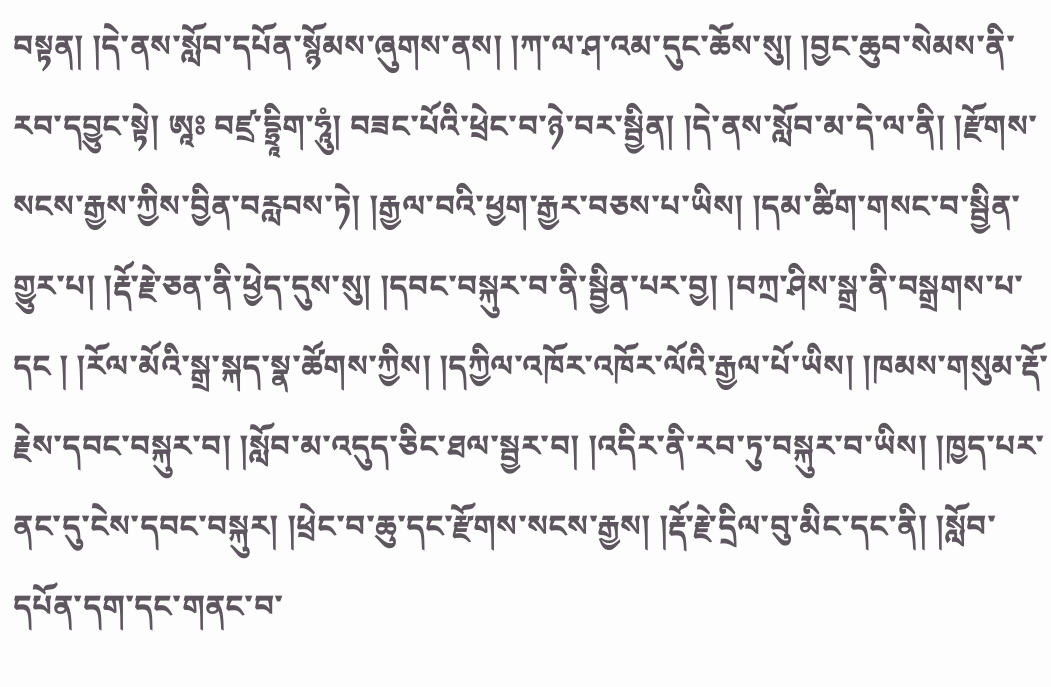བསྟན། །དེ་ནས་སློབ་དཔོན་སྙོམས་ཞུགས་ནས། །ཀ་ལ་ཤ་འམ་དུང་ཆོས་སུ། །བྱང་ཆུབ་སེམས་ནི་རབ་དབྱུང་སྟེ། ཨཱཿ བཛྲ་དྷྲཱིག་ཧཱུཾ། བཟང་པོའི་ཕྲེང་བ་ཉེ་བར་སྦྱིན། །དེ་ནས་སློབ་མ་དེ་ལ་ནི། །རྫོགས་སངས་རྒྱས་ཀྱིས་བྱིན་བརླབས་ཏེ། །རྒྱལ་བའི་ཕྱག་རྒྱར་བཅས་པ་ཡིས། །དམ་ཚིག་གསང་བ་སྦྱིན་གྱུར་པ། །རྡོ་རྗེ་ཅན་ནི་ཕྱེད་དུས་སུ། །དབང་བསྐུར་བ་ནི་སྦྱིན་པར་བྱ། །བཀྲ་ཤིས་སྒྲ་ནི་བསྒྲགས་པ་དང ། །རོལ་མོའི་སྒྲ་སྐད་སྣ་ཚོགས་ཀྱིས། །དཀྱིལ་འཁོར་འཁོར་ལོའི་རྒྱལ་པོ་ཡིས། །ཁམས་གསུམ་རྡོ་རྗེས་དབང་བསྐུར་བ། །སློབ་མ་འདུད་ཅིང་ཐལ་སྦྱར་བ། །འདིར་ནི་རབ་ཏུ་བསྐུར་བ་ཡིས། །ཁྱད་པར་ནང་དུ་ངེས་དབང་བསྐུར། །ཕྲེང་བ་ཆུ་དང་རྫོགས་སངས་རྒྱས། །རྡོ་རྗེ་དྲིལ་བུ་མིང་དང་ནི། །སློབ་དཔོན་དག་དང་གནང་བ་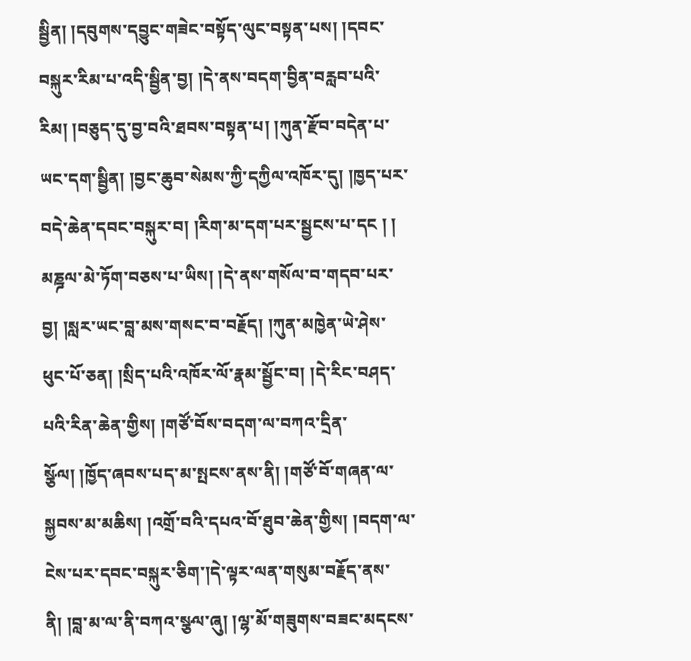སྦྱིན། །དབུགས་དབྱུང་གཟེང་བསྟོད་ལུང་བསྟན་པས། །དབང་བསྐུར་རིམ་པ་འདི་སྦྱིན་བྱ། །དེ་ནས་བདག་བྱིན་བརླབ་པའི་རིམ། །བཅུད་དུ་བྱ་བའི་ཐབས་བསྟན་པ། །ཀུན་རྫོབ་བདེན་པ་ཡང་དག་སྦྱིན། །བྱང་ཆུབ་སེམས་ཀྱི་དཀྱིལ་འཁོར་དུ། །ཁྱད་པར་བདེ་ཆེན་དབང་བསྐུར་བ། །རིག་མ་དག་པར་སྦྱངས་པ་དང ། །
མཎྜལ་མེ་ཏོག་བཅས་པ་ཡིས། །དེ་ནས་གསོལ་བ་གདབ་པར་བྱ། །སླར་ཡང་བླ་མས་གསང་བ་བརྗོད། །ཀུན་མཁྱེན་ཡེ་ཤེས་ཕུང་པོ་ཅན། །སྲིད་པའི་འཁོར་ལོ་རྣམ་སྦྱོང་བ། །དེ་རིང་བཤད་པའི་རིན་ཆེན་གྱིས། །གཙོ་བོས་བདག་ལ་བཀའ་དྲིན་སྩོལ། །ཁྱོད་ཞབས་པད་མ་སྤངས་ནས་ནི། །གཙོ་བོ་གཞན་ལ་སྐྱབས་མ་མཆིས། །འགྲོ་བའི་དཔའ་བོ་ཐུབ་ཆེན་གྱིས། །བདག་ལ་ངེས་པར་དབང་བསྐུར་ཅིག་།དེ་ལྟར་ལན་གསུམ་བརྗོད་ནས་ནི། །བླ་མ་ལ་ནི་བཀའ་སྩལ་ཞུ། །ལྷ་མོ་གཟུགས་བཟང་མདངས་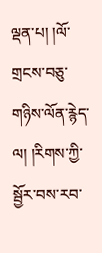ལྡན་པ། །ལོ་གྲངས་བཅུ་གཉིས་ལོན་རྙེད་ལ། །རིགས་ཀྱི་སྦྱོར་བས་རབ་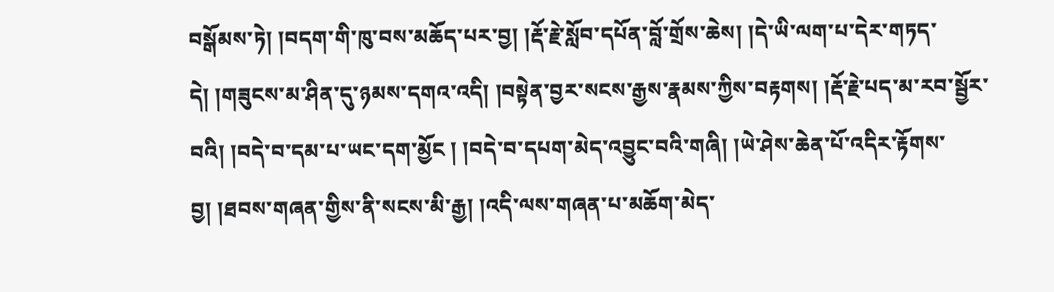བསྒོམས་ཏེ། །བདག་གི་ཁུ་བས་མཆོད་པར་བྱ། །རྡོ་རྗེ་སློབ་དཔོན་བློ་གྲོས་ཆེས། །དེ་ཡི་ལག་པ་དེར་གཏད་དེ། །གཟུངས་མ་ཤིན་དུ་ཉམས་དགའ་འདི། །བསྟེན་བྱར་སངས་རྒྱས་རྣམས་ཀྱིས་བརྟགས། །རྡོ་རྗེ་པད་མ་རབ་སྦྱོར་བའི། །བདེ་བ་དམ་པ་ཡང་དག་མྱོང ། །བདེ་བ་དཔག་མེད་འབྱུང་བའི་གཞི། །ཡེ་ཤེས་ཆེན་པོ་འདིར་རྟོགས་བྱ། །ཐབས་གཞན་གྱིས་ནི་སངས་མི་རྒྱ། །འདི་ལས་གཞན་པ་མཆོག་མེད་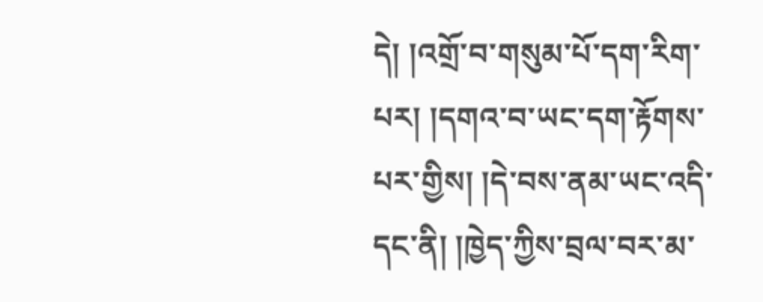དེ། །འགྲོ་བ་གསུམ་པོ་དག་རིག་པར། །དགའ་བ་ཡང་དག་རྟོགས་པར་གྱིས། །དེ་བས་ནམ་ཡང་འདི་དང་ནི། །ཁྱེད་ཀྱིས་བྲལ་བར་མ་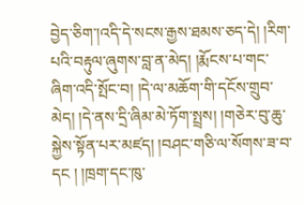བྱེད་ཅིག་།འདི་དེ་སངས་རྒྱས་ཐམས་ཅད་དེ། །རིག་པའི་བརྟུལ་ཞུགས་བླ་ན་མེད། །རྨོངས་པ་གང་ཞིག་འདི་སྤོང་བ། །དེ་ལ་མཆོག་གི་དངོས་གྲུབ་མེད། །དེ་ནས་དྲི་ཞིམ་མེ་ཏོག་སྤྲས། །གཅེར་བུ་ཆུ་སྐྱེས་སྟོན་པར་མཛད། །བཤང་གཅི་ལ་སོགས་ཟ་བ་དང ། །ཁྲག་དང་ཁུ་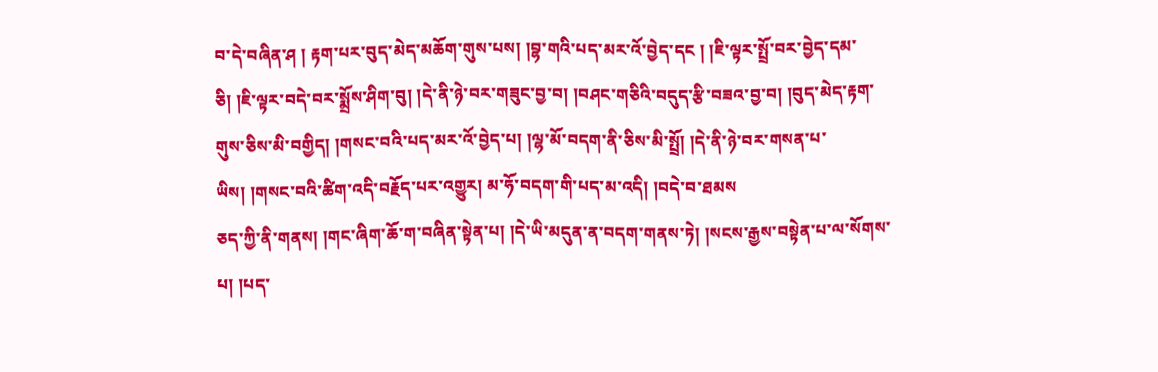བ་དེ་བཞིན་ཤ ། རྟག་པར་བུད་མེད་མཆོག་གུས་པས། །བྷ་གའི་པད་མར་འོ་བྱེད་དང ། །ཇི་ལྟར་སྤྲོ་བར་བྱེད་དམ་ཅི། །ཇི་ལྟར་བདེ་བར་སྨྲོས་ཤིག་བུ། །དེ་ནི་ཉེ་བར་གཟུང་བྱ་བ། །བཤང་གཅིའི་བདུད་རྩི་བཟའ་བྱ་བ། །བུད་མེད་རྟག་གུས་ཅིས་མི་བགྱིད། །གསང་བའི་པད་མར་འོ་བྱེད་པ། །ལྷ་མོ་བདག་ནི་ཅིས་མི་སྤྲོ། །དེ་ནི་ཉེ་བར་གསན་པ་ཡིས། །གསང་བའི་ཚིག་འདི་བརྗོད་པར་འགྱུར། མ་ཧོ་བདག་གི་པད་མ་འདི། །བདེ་བ་ཐམས
ཅད་ཀྱི་ནི་གནས། །གང་ཞིག་ཆོ་ག་བཞིན་སྟེན་པ། །དེ་ཡི་མདུན་ན་བདག་གནས་ཏེ། །སངས་རྒྱས་བསྟེན་པ་ལ་སོགས་པ། །པད་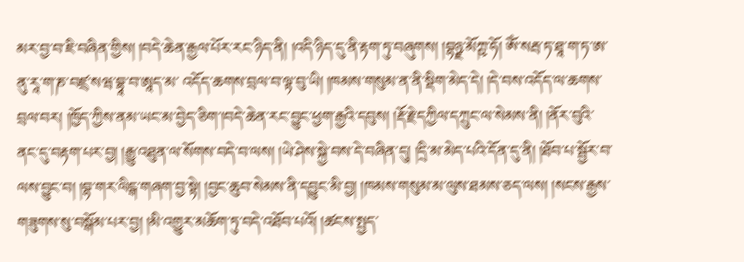མར་བྱ་བ་ཇི་བཞིན་གྱིས། །བདེ་ཆེན་རྒྱལ་པོར་རང་ཉིད་ནི། །འདི་ཉིད་དུ་ནི་རྟག་ཏུ་བཞུགས། །བྷཉྫ་མོཀྵ་ཧོ། ཨོཾ་སརྦ་ཏ་ཐཱ་ག་ཏ་ཨ་ནུ་རཱ་ག་ཎ་བཛྲ་སཝ་བྷཱ་བ་ཨཱད་མ་ འདོད་ཆགས་བྲལ་བ་ལྟ་བུ་ཡི། །ཁམས་གསུམ་ན་ནི་སྡིག་མེད་དེ། །དེ་བས་འདོད་ལ་ཆགས་བྲལ་བར། །ཁྱོད་ཀྱིས་ནམ་ཡང་མ་བྱེད་ཅིག་།བདེ་ཆེན་རང་བྱུང་ཕྱག་རྒྱའི་དབུས། །རྡོ་རྗེ་དཀྱིལ་དཀྲུང་ལ་སེམས་ནི། །ནོར་བུའི་ནང་དུ་བརྟག་པར་བྱ། །རྒྱུ་འཐུན་ལ་སོགས་བདེ་བ་ལས། །ཡེ་ཤེས་སྐྱེ་བས་དེ་བཞིན་དུ། །དྲི་མ་མེད་པའི་དོན་དུ་ནི། །ཐོབ་པ་སྦྱོར་བ་ལས་བྱུང་བ། །བྷ་གར་ལིངྒ་གཞག་བྱ་སྟེ། །བྱང་ཆུབ་སེམས་ནི་དབྱུང་མི་བྱ། །ཁམས་གསུམ་མ་ལུས་ཐམས་ཅད་ལས། །སངས་རྒྱས་གཟུགས་སུ་བསྒོམ་པར་བྱ། །མི་འགྱུར་མཆོག་ཏུ་བདེ་འཐོབ་པའོ། །ཚངས་སྤྱད་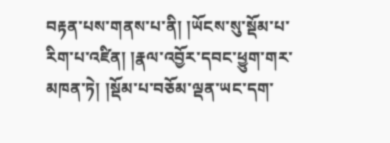བརྟན་པས་གནས་པ་ནི། །ཡོངས་སུ་སྡོམ་པ་རིག་པ་འཛིན། །རྣལ་འབྱོར་དབང་ཕྱུག་གར་མཁན་ཏེ། །སྡོམ་པ་བཅོམ་ལྡན་ཡང་དག་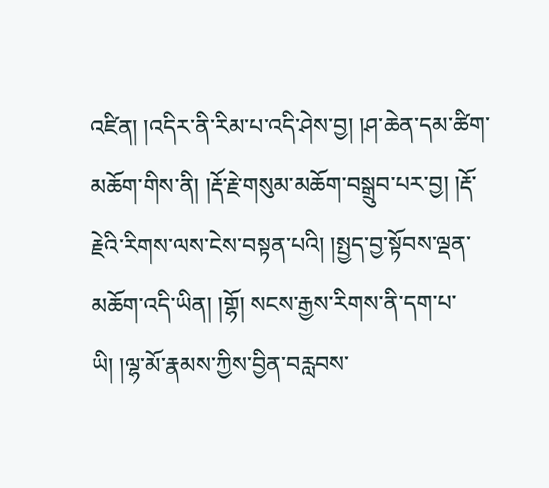འཛིན། །འདིར་ནི་རིམ་པ་འདི་ཤེས་བྱ། །ཤ་ཆེན་དམ་ཚིག་མཆོག་གིས་ནི། །རྡོ་རྗེ་གསུམ་མཆོག་བསྒྲུབ་པར་བྱ། །རྡོ་རྗེའི་རིགས་ལས་ངེས་བསྟན་པའི། །སྤྱད་བྱ་སྟོབས་ལྡན་མཆོག་འདི་ཡིན། །གྷོ། སངས་རྒྱས་རིགས་ནི་དག་པ་ཡི། །ལྷ་མོ་རྣམས་ཀྱིས་བྱིན་བརླབས་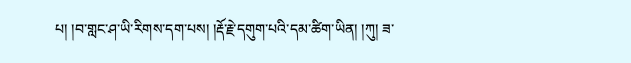པ། །བ་གླང་ཤ་ཡི་རིགས་དག་པས། །རྡོ་རྗེ་དགུག་པའི་དམ་ཚིག་ཡིན། །ཀུ། ཟ་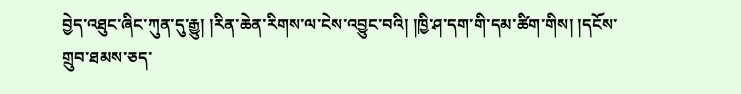བྱེད་འཐུང་ཞིང་ཀུན་དུ་རྒྱུ། །རིན་ཆེན་རིགས་ལ་ངེས་འབྱུང་བའི། །ཁྱི་ཤ་དག་གི་དམ་ཚིག་གིས། །དངོས་གྲུབ་ཐམས་ཅད་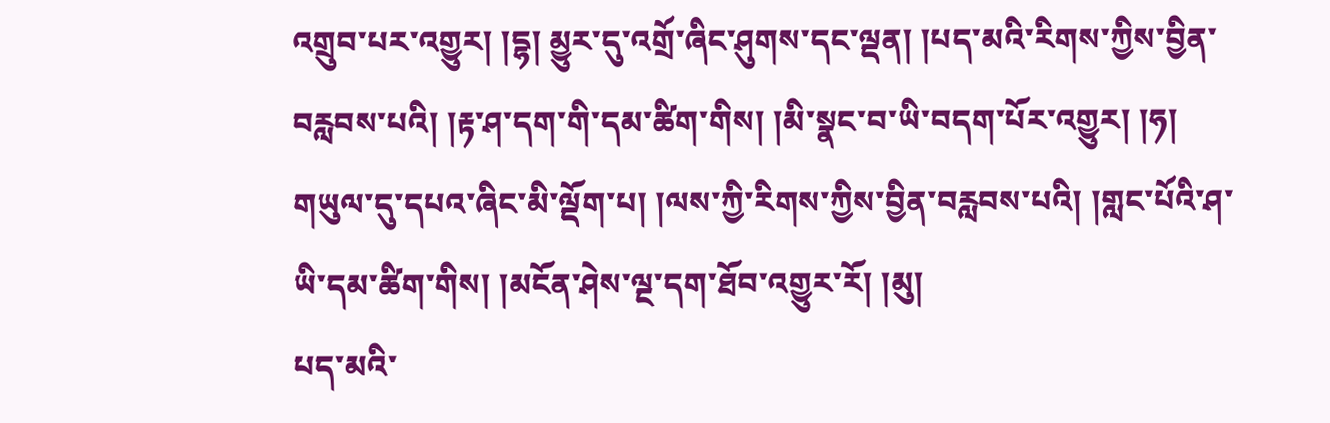འགྲུབ་པར་འགྱུར། །དྷ། མྱུར་དུ་འགྲོ་ཞིང་ཤུགས་དང་ལྡན། །པད་མའི་རིགས་ཀྱིས་བྱིན་བརླབས་པའི། །རྟ་ཤ་དག་གི་དམ་ཚིག་གིས། །མི་སྣང་བ་ཡི་བདག་པོར་འགྱུར། །ཧ། གཡུལ་དུ་དཔའ་ཞིང་མི་ལྡོག་པ། །ལས་ཀྱི་རིགས་ཀྱིས་བྱིན་བརླབས་པའི། །གླང་པོའི་ཤ་ཡི་དམ་ཚིག་གིས། །མངོན་ཤེས་ལྔ་དག་ཐོབ་འགྱུར་རོ། །མུ།
པད་མའི་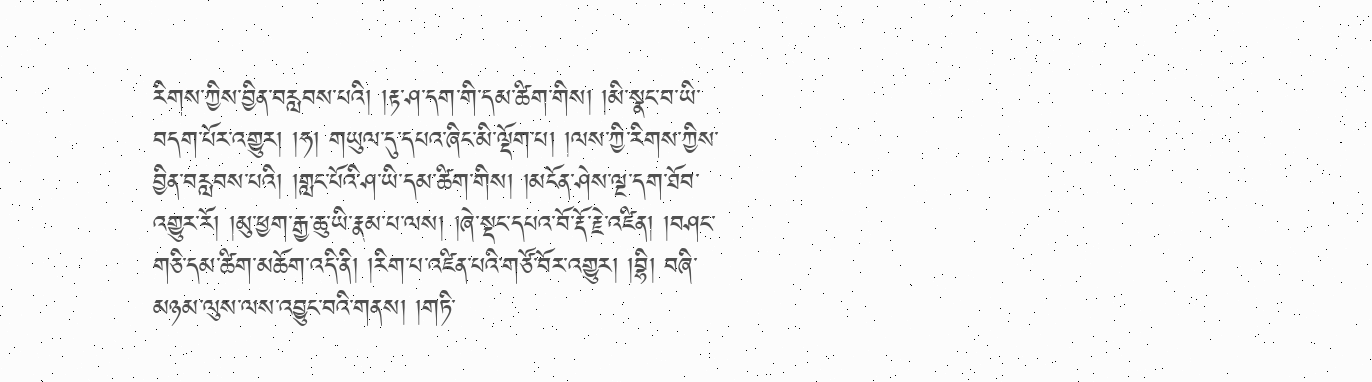རིགས་ཀྱིས་བྱིན་བརླབས་པའི། །རྟ་ཤ་དག་གི་དམ་ཚིག་གིས། །མི་སྣང་བ་ཡི་བདག་པོར་འགྱུར། །ཧ། གཡུལ་དུ་དཔའ་ཞིང་མི་ལྡོག་པ། །ལས་ཀྱི་རིགས་ཀྱིས་བྱིན་བརླབས་པའི། །གླང་པོའི་ཤ་ཡི་དམ་ཚིག་གིས། །མངོན་ཤེས་ལྔ་དག་ཐོབ་འགྱུར་རོ། །མུ་ཕྱག་རྒྱ་ཆུ་ཡི་རྣམ་པ་ལས། །ཞེ་སྡང་དཔའ་བོ་རྡོ་རྗེ་འཛིན། །བཤང་གཅི་དམ་ཚིག་མཆོག་འདི་ནི། །རིག་པ་འཛིན་པའི་གཙོ་བོར་འགྱུར། །བྷི། བཞི་མཉམ་ལུས་ལས་འབྱུང་བའི་གནས། །གཏི་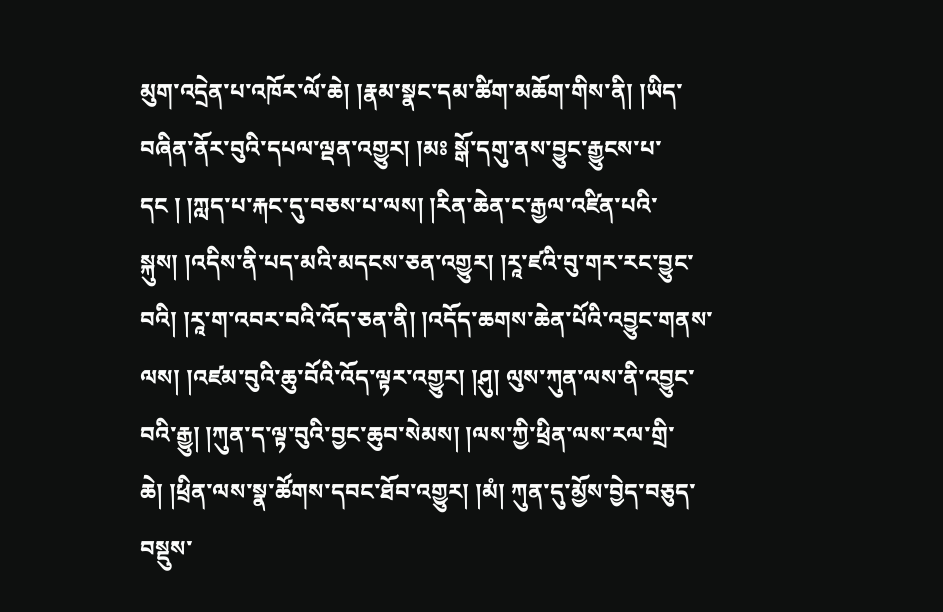མུག་འདྲེན་པ་འཁོར་ལོ་ཆེ། །རྣམ་སྣང་དམ་ཚིག་མཆོག་གིས་ནི། །ཡིད་བཞིན་ནོར་བུའི་དཔལ་ལྡན་འགྱུར། །མཿ སྒོ་དགུ་ནས་བྱུང་རྒྱུངས་པ་དང ། །ཀླད་པ་རྐང་དུ་བཅས་པ་ལས། །རིན་ཆེན་ང་རྒྱལ་འཛིན་པའི་སྐུས། །འདིས་ནི་པད་མའི་མདངས་ཅན་འགྱུར། །རཱ་ཛའི་བུ་གར་རང་བྱུང་བའི། །རཱ་ག་འབར་བའི་འོད་ཅན་ནི། །འདོད་ཆགས་ཆེན་པོའི་འབྱུང་གནས་ལས། །འཛམ་བུའི་ཆུ་བོའི་འོད་ལྟར་འགྱུར། །ཤུ། ལུས་ཀུན་ལས་ནི་འབྱུང་བའི་རྒྱུ། །ཀུན་ད་ལྟ་བུའི་བྱང་ཆུབ་སེམས། །ལས་ཀྱི་ཕྲིན་ལས་རལ་གྲི་ཆེ། །ཕྲིན་ལས་སྣ་ཚོགས་དབང་ཐོབ་འགྱུར། །མཾ། ཀུན་དུ་མྱོས་བྱེད་བཅུད་བསྡུས་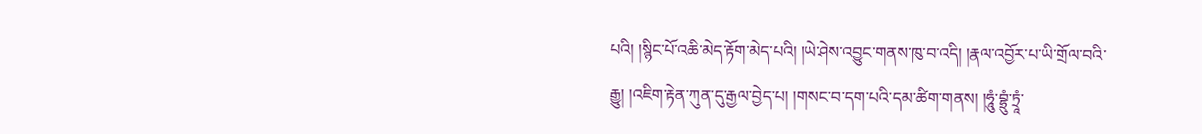པའི། །སྙིང་པོ་འཆི་མེད་རྟོག་མེད་པའི། །ཡེ་ཤེས་འབྱུང་གནས་ཁུ་བ་འདི། །རྣལ་འབྱོར་པ་ཡི་གྲོལ་བའི་རྒྱུ། །འཇིག་རྟེན་ཀུན་དུ་རྒྱལ་བྱེད་པ། །གསང་བ་དག་པའི་དམ་ཚིག་གནས། །ཧཱུཾ་བྷྲུཾ་ཏྲཱཾ་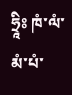ཧྲཱིཿ ཁཾ་ལཾ་མཾ་པཾ་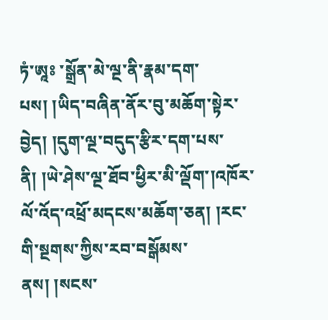ཏཾ་ཨཱཿ ་སྒྲོན་མེ་ལྔ་ནི་རྣམ་དག་པས། །ཡིད་བཞིན་ནོར་བུ་མཆོག་སྟེར་བྱེད། །དུག་ལྔ་བདུད་རྩིར་དག་པས་ནི། །ཡེ་ཤེས་ལྔ་ཐོབ་ཕྱིར་མི་ལྡོག་།འཁོར་ལོ་འོད་འཕྲོ་མདངས་མཆོག་ཅན། །རང་གི་སྔགས་ཀྱིས་རབ་བསྒོམས་ནས། །སངས་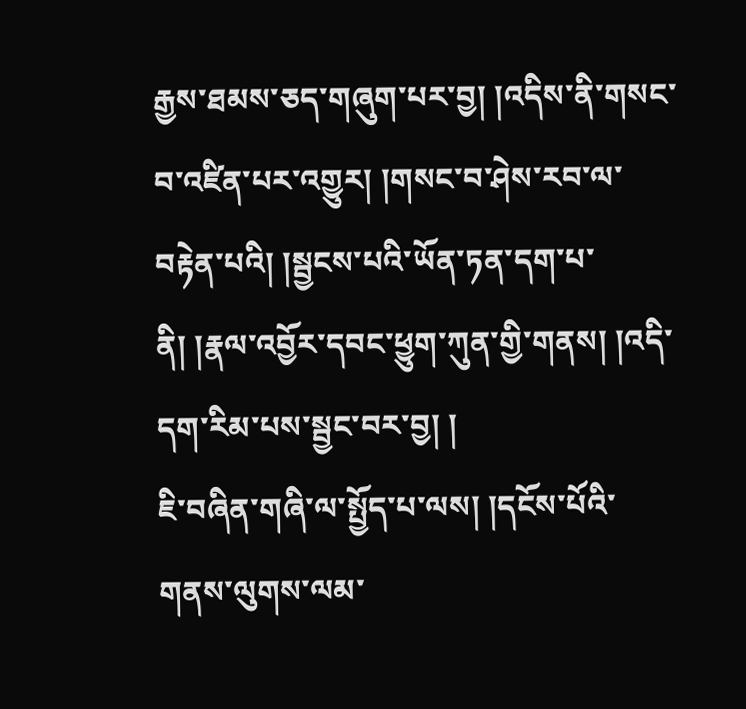རྒྱས་ཐམས་ཅད་གཞུག་པར་བྱ། །འདིས་ནི་གསང་བ་འཛིན་པར་འགྱུར། །གསང་བ་ཤེས་རབ་ལ་བརྟེན་པའི། །སྦྱངས་པའི་ཡོན་ཏན་དག་པ་ནི། །རྣལ་འབྱོར་དབང་ཕྱུག་ཀུན་གྱི་གནས། །འདི་དག་རིམ་པས་སྦྱང་བར་བྱ། །
ཇི་བཞིན་གཞི་ལ་སྤྱོད་པ་ལས། །དངོས་པོའི་གནས་ལུགས་ལམ་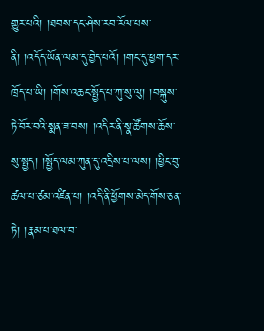གྱུར་པའི། །ཐབས་དང་ཤེས་རབ་རོལ་པས་ནི། །འདོད་ཡོན་ལམ་དུ་བྱེད་པའོ། །གང་དུ་ཕྱག་དར་ཁྲོད་པ་ཡི། །གོས་འཆང་སྤྱོད་པ་ཀུ་སུ་ལུ། །བསྐུས་ཏེ་བོར་བའི་སྨན་ཟ་བས། །འདིར་ནི་སྣ་ཚོགས་ཆོས་སུ་སྤྱད། །སྤྱོད་ལམ་ཀུན་དུ་འདྲིས་པ་ལས། །ཕྱིང་བུ་ཚལ་པ་ཙམ་འཛིན་པ། །འདི་ནི་ཕྱོགས་མེད་གོས་ཅན་ཏེ། །རྣམ་པ་ཐལ་བ་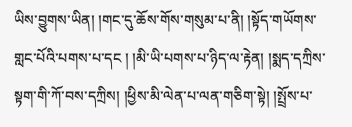ཡིས་བྱུགས་ཡིན། །གང་དུ་ཆོས་གོས་གསུམ་པ་ནི། །སྟོད་གཡོགས་གླང་པོའི་པགས་པ་དང ། །མི་ཡི་པགས་པ་ཉིད་ལ་རྟེན། །སྨད་དཀྲིས་སྟག་གི་ཀོ་བས་དཀྲིས། །ཕྱིས་མི་ལེན་པ་ལན་གཅིག་སྟེ། །སྤྲོས་པ་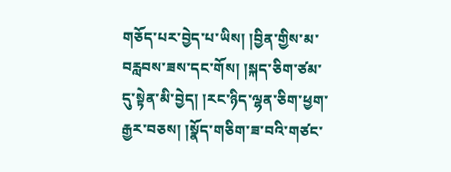གཅོད་པར་བྱེད་པ་ཡིས། །བྱིན་གྱིས་མ་བརླབས་ཟས་དང་གོས། །སྐད་ཅིག་ཙམ་དུ་སྟེན་མི་བྱེད། །རང་ཉིད་ལྷན་ཅིག་ཕྱག་རྒྱར་བཅས། །སྣོད་གཅིག་ཟ་བའི་གཙང་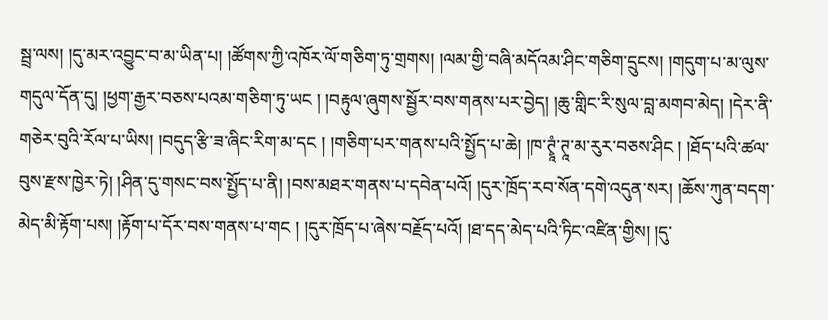སྦྲ་ལས། །དུ་མར་འབྱུང་བ་མ་ཡིན་པ། །ཚོགས་ཀྱི་འཁོར་ལོ་གཅིག་ཏུ་གྲགས། །ལམ་གྱི་བཞི་མདོའམ་ཤིང་གཅིག་དྲུངས། །གདུག་པ་མ་ལུས་གདུལ་དོན་དུ། །ཕྱག་རྒྱར་བཅས་པའམ་གཅིག་ཏུ་ཡང ། །བརྟུལ་ཞུགས་སྦྱོར་བས་གནས་པར་བྱེད། །ཆུ་གླིང་རི་སུལ་བླ་མགབ་མེད། །དེར་ནི་གཅེར་བུའི་རོལ་པ་ཡིས། །བདུད་རྩི་ཟ་ཞིང་རིག་མ་དང ། །གཅིག་པར་གནས་པའི་སྤྱོད་པ་ཆེ། །ཁ་ཊྭཱཾ་ཊཱ་མ་རུར་བཅས་ཤིང ། །ཐོད་པའི་ཚལ་བུས་རྫས་ཁྱེར་ཏེ། །ཤིན་དུ་གསང་བས་སྤྱོད་པ་ནི། །བས་མཐར་གནས་པ་དབེན་པའོ། །དུར་ཁྲོད་རབ་སོན་དགེ་འདུན་སར། །ཆོས་ཀུན་བདག་མེད་མི་རྟོག་པས། །རྟོག་པ་དོར་བས་གནས་པ་གང ། །དུར་ཁྲོད་པ་ཞེས་བརྗོད་པའོ། །ཐ་དད་མེད་པའི་ཏིང་འཛིན་གྱིས། །དུ་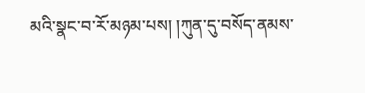མའི་སྣང་བ་རོ་མཉམ་པས། །ཀུན་དུ་བསོད་ནམས་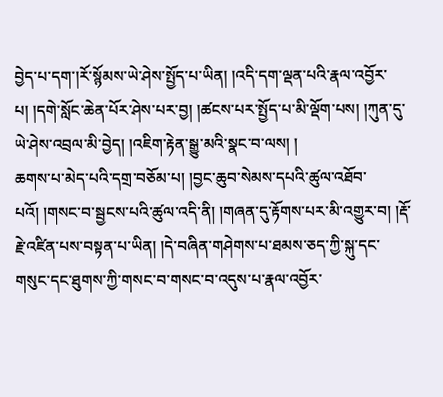བྱེད་པ་དག་།རོ་སྙོམས་ཡེ་ཤེས་སྤྱོད་པ་ཡིན། །འདི་དག་ལྡན་པའི་རྣལ་འབྱོར་པ། །དགེ་སློང་ཆེན་པོར་ཤེས་པར་བྱ། །ཚངས་པར་སྤྱོད་པ་མི་ལྡོག་པས། །ཀུན་དུ་ཡེ་ཤེས་འབྲལ་མི་བྱེད། །འཇིག་རྟེན་སྒྱུ་མའི་སྣང་བ་ལས། །
ཆགས་པ་མེད་པའི་དགྲ་བཅོམ་པ། །བྱང་ཆུབ་སེམས་དཔའི་ཚུལ་འཐོབ་པའོ། །གསང་བ་སྦྱངས་པའི་ཚུལ་འདི་ནི། །གཞན་དུ་རྟོགས་པར་མི་འགྱུར་བ། །རྡོ་རྗེ་འཛིན་པས་བསྟན་པ་ཡིན། །དེ་བཞིན་གཤེགས་པ་ཐམས་ཅད་ཀྱི་སྐུ་དང་གསུང་དང་ཐུགས་ཀྱི་གསང་བ་གསང་བ་འདུས་པ་རྣལ་འབྱོར་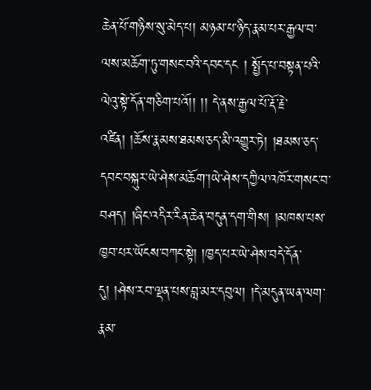ཆེན་པོ་གཉིས་སུ་མེད་པ། མཉམ་པ་ཉིད་རྣམ་པར་རྒྱལ་བ་ལས་མཆོག་ཏུ་གསང་བའི་དབང་དང ། སྤྱོད་པ་བསྟན་པའི་ལེའུ་སྟེ་དོན་གཅིག་པའོ།། །། དེ་ནས་རྒྱལ་པོ་རྡོ་རྗེ་འཛིན། །ཆོས་རྣམས་ཐམས་ཅད་མི་འགྱུར་ཏེ། །ཐམས་ཅད་དབང་བསྐུར་ཡེ་ཤེས་མཆོག་།ཡེ་ཤེས་དཀྱིལ་འཁོར་གསང་བ་བཤད། །ཞིང་འདིར་རིན་ཆེན་བདུན་དག་གིས། །མཁས་པས་ཁྱབ་པར་ཡོངས་བཀང་སྟེ། །ཁྱད་པར་ཡེ་ཤེས་བདེ་དོན་དུ། །ཤེས་རབ་ལྡན་པས་བླ་མར་དབུལ། །དེ་མདུན་ཡན་ལག་རྣམ་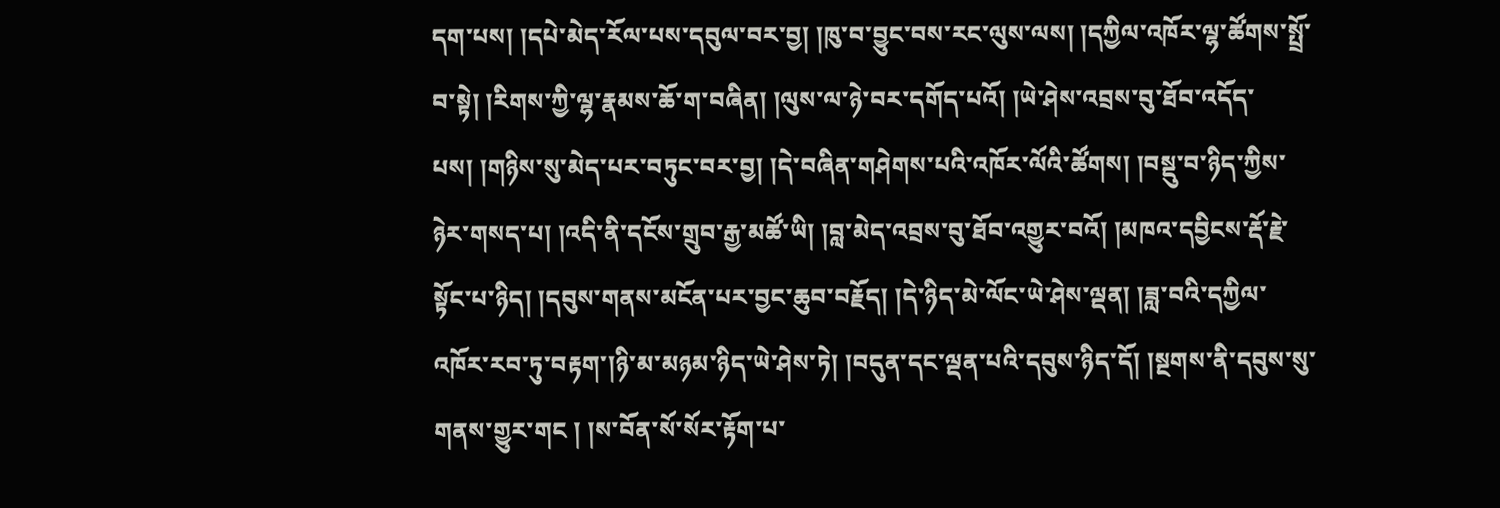དག་པས། །དཔེ་མེད་རོལ་པས་དབུལ་བར་བྱ། །ཁུ་བ་བྱུང་བས་རང་ལུས་ལས། །དཀྱིལ་འཁོར་ལྷ་ཚོགས་སྤྲོ་བ་སྟེ། །རིགས་ཀྱི་ལྷ་རྣམས་ཆོ་ག་བཞིན། །ལུས་ལ་ཉེ་བར་དགོད་པའོ། །ཡེ་ཤེས་འབྲས་བུ་ཐོབ་འདོད་པས། །གཉིས་སུ་མེད་པར་བཏུང་བར་བྱ། །དེ་བཞིན་གཤེགས་པའི་འཁོར་ལོའི་ཚོགས། །བསྡུ་བ་ཉིད་ཀྱིས་ཉེར་གསད་པ། །འདི་ནི་དངོས་གྲུབ་རྒྱ་མཚོ་ཡི། །བླ་མེད་འབྲས་བུ་ཐོབ་འགྱུར་བའོ། །མཁའ་དབྱིངས་རྡོ་རྗེ་སྟོང་པ་ཉིད། །དབུས་གནས་མངོན་པར་བྱང་ཆུབ་བརྗོད། །དེ་ཉིད་མེ་ལོང་ཡེ་ཤེས་ལྡན། །ཟླ་བའི་དཀྱིལ་འཁོར་རབ་ཏུ་བརྟག་།ཉི་མ་མཉམ་ཉིད་ཡེ་ཤེས་ཏེ། །བདུན་དང་ལྡན་པའི་དབུས་ཉིད་དོ། །སྔགས་ནི་དབུས་སུ་གནས་གྱུར་གང ། །ས་བོན་སོ་སོར་རྟོག་པ་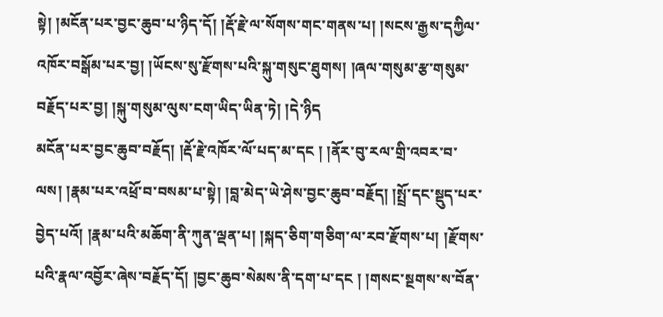སྟེ། །མངོན་པར་བྱང་ཆུབ་པ་ཉིད་དོ། །རྡོ་རྗེ་ལ་སོགས་གང་གནས་པ། །སངས་རྒྱས་དཀྱིལ་འཁོར་བསྒོམ་པར་བྱ། །ཡོངས་སུ་རྫོགས་པའི་སྐུ་གསུང་ཐུགས། །ཞལ་གསུམ་རྩ་གསུམ་བརྗོད་པར་བྱ། །སྐུ་གསུམ་ལུས་ངག་ཡིད་ཡིན་ཏེ། །དེ་ཉིད
མངོན་པར་བྱང་ཆུབ་བརྗོད། །རྡོ་རྗེ་འཁོར་ལོ་པད་མ་དང ། །ནོར་བུ་རལ་གྲི་འབར་བ་ལས། །རྣམ་པར་འཕྲོ་བ་བསམ་པ་སྟེ། །བླ་མེད་ཡེ་ཤེས་བྱང་ཆུབ་བརྗོད། །སྤྲོ་དང་སྡུད་པར་བྱེད་པའོ། །རྣམ་པའི་མཆོག་ནི་ཀུན་ལྡན་པ། །སྐད་ཅིག་གཅིག་ལ་རབ་རྫོགས་པ། །རྫོགས་པའི་རྣལ་འབྱོར་ཞེས་བརྗོད་དོ། །བྱང་ཆུབ་སེམས་ནི་དག་པ་དང ། །གསང་སྔགས་ས་བོན་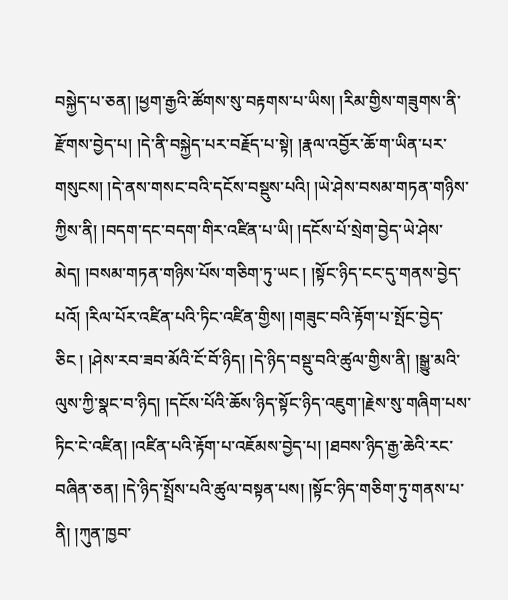བསྐྱེད་པ་ཅན། །ཕྱག་རྒྱའི་ཚོགས་སུ་བརྟགས་པ་ཡིས། །རིམ་གྱིས་གཟུགས་ནི་རྫོགས་བྱེད་པ། །དེ་ནི་བསྐྱེད་པར་བརྗོད་པ་སྟེ། །རྣལ་འབྱོར་ཆོ་ག་ཡིན་པར་གསུངས། །དེ་ནས་གསང་བའི་དངོས་བསྡུས་པའི། །ཡེ་ཤེས་བསམ་གཏན་གཉིས་ཀྱིས་ནི། །བདག་དང་བདག་གིར་འཛིན་པ་ཡི། །དངོས་པོ་སྲེག་བྱེད་ཡེ་ཤེས་མེད། །བསམ་གཏན་གཉིས་པོས་གཅིག་ཏུ་ཡང ། །སྟོང་ཉིད་ངང་དུ་གནས་བྱེད་པའོ། །རིལ་པོར་འཛིན་པའི་ཏིང་འཛིན་གྱིས། །གཟུང་བའི་རྟོག་པ་སྤོང་བྱེད་ཅིང ། །ཤེས་རབ་ཟབ་མོའི་ངོ་བོ་ཉིད། །དེ་ཉིད་བསྡུ་བའི་ཚུལ་གྱིས་ནི། །སྒྱུ་མའི་ལུས་ཀྱི་སྣང་བ་ཉིད། །དངོས་པོའི་ཆོས་ཉིད་སྟོང་ཉིད་འཇུག་།རྗེས་སུ་གཞིག་པས་ཏིང་ངེ་འཛིན། །འཛིན་པའི་རྟོག་པ་འཇོམས་བྱེད་པ། །ཐབས་ཉིད་རྒྱ་ཆེའི་རང་བཞིན་ཅན། །དེ་ཉིད་སྤྲོས་པའི་ཚུལ་བསྟན་པས། །སྟོང་ཉིད་གཅིག་ཏུ་གནས་པ་ནི། །ཀུན་ཁྱབ་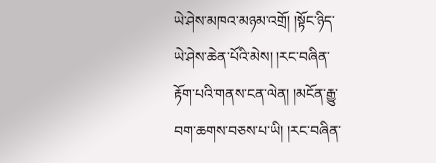ཡེ་ཤེས་མཁའ་མཉམ་འགྲོ། །སྟོང་ཉིད་ཡེ་ཤེས་ཆེན་པོའི་མེས། །རང་བཞིན་རྟོག་པའི་གནས་ངན་ལེན། །མངོན་རྒྱུ་བག་ཆགས་བཅས་པ་ཡི། །རང་བཞིན་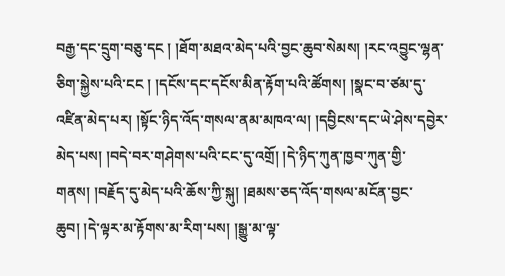བརྒྱ་དང་དྲུག་བཅུ་དང ། །ཐོག་མཐའ་མེད་པའི་བྱང་ཆུབ་སེམས། །རང་འབྱུང་ལྷན་ཅིག་སྐྱེས་པའི་ངང ། །དངོས་དང་དངོས་མིན་རྟོག་པའི་ཚོགས། །སྣང་བ་ཙམ་དུ་འཛིན་མེད་པར། །སྟོང་ཉིད་འོད་གསལ་ནམ་མཁའ་ལ། །དབྱིངས་དང་ཡེ་ཤེས་དབྱེར་མེད་པས། །བདེ་བར་གཤེགས་པའི་ངང་དུ་འགྲོ། །དེ་ཉིད་ཀུན་ཁྱབ་ཀུན་གྱི་གནས། །བརྗོད་དུ་མེད་པའི་ཆོས་ཀྱི་སྐུ། །ཐམས་ཅད་འོད་གསལ་མངོན་བྱང་ཆུབ། །དེ་ལྟར་མ་རྟོགས་མ་རིག་པས། །སྒྱུ་མ་ལྟ་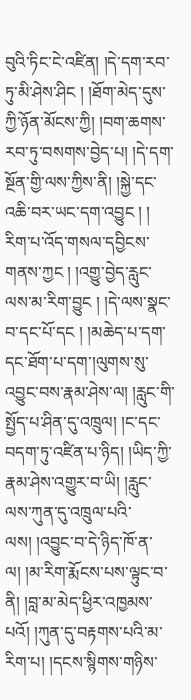བུའི་ཏིང་ངེ་འཛིན། །དེ་དག་རབ་ཏུ་མི་ཤེས་ཤིང ། །ཐོག་མེད་དུས་ཀྱི་ཉོན་མོངས་ཀྱི། །བག་ཆགས་རབ་ཏུ་བསགས་བྱེད་པ། །དེ་དག་སྔོན་གྱི་ལས་ཀྱིས་ནི། །སྐྱེ་དང་འཆི་བར་ཡང་དག་འབྱུང ། །
རིག་པ་འོད་གསལ་དབྱིངས་གནས་ཀྱང ། །འགྱུ་བྱེད་རླུང་ལས་མ་རིག་བྱུང ། །དེ་ལས་སྣང་བ་དང་པོ་དང ། །མཆེད་པ་དག་དང་ཐོག་པ་དག་།ལུགས་སུ་འབྱུང་བས་རྣམ་ཤེས་ལ། །རླུང་གི་སྤྱོད་པ་ཤིན་དུ་འཁྲུལ། །ང་དང་བདག་ཏུ་འཛིན་པ་ཉིད། །ཡིད་ཀྱི་རྣམ་ཤེས་འགྱུར་བ་ཡི། །རླུང་ལས་ཀུན་དུ་འཁྲུལ་པའི་ལས། །འབྱུང་བ་དེ་ཉིད་ཁོ་ན་ལ། །མ་རིག་རྨོངས་པས་ལྟུང་བ་ནི། །བླ་མ་མེད་ཕྱིར་འཁྱམས་པའོ། །ཀུན་དུ་བརྟགས་པའི་མ་རིག་པ། །དངས་སྙིགས་གཉིས་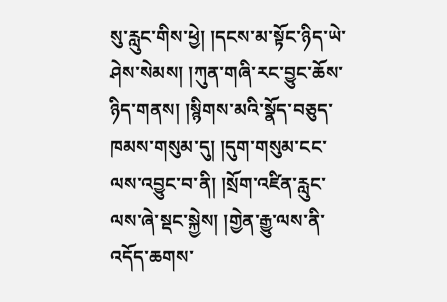སུ་རླུང་གིས་ཕྱེ། །དངས་མ་སྟོང་ཉིད་ཡེ་ཤེས་སེམས། །ཀུན་གཞི་རང་བྱུང་ཆོས་ཉིད་གནས། །སྙིགས་མའི་སྣོད་བཅུད་ཁམས་གསུམ་དུ། །དུག་གསུམ་ངང་ལས་འབྱུང་བ་ནི། །སྲོག་འཛིན་རླུང་ལས་ཞེ་སྡང་སྐྱེས། །གྱེན་རྒྱུ་ལས་ནི་འདོད་ཆགས་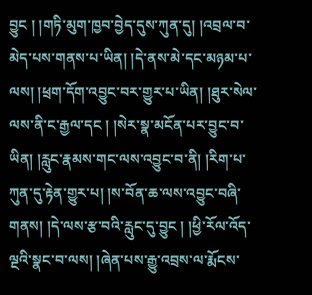བྱུང ། །གཏི་མུག་ཁྱབ་བྱེད་དུས་ཀུན་དུ། །འབྲལ་བ་མེད་པས་གནས་པ་ཡིན། །དེ་ནས་མེ་དང་མཉམ་པ་ལས། །ཕྲག་དོག་འབྱུང་བར་གྱུར་པ་ཡིན། །ཐུར་སེལ་ལས་ནི་ང་རྒྱལ་དང ། །སེར་སྣ་མངོན་པར་བྱུང་བ་ཡིན། །རླུང་རྣམས་གང་ལས་འབྱུང་བ་ནི། །རིག་པ་ཀུན་དུ་རྟེན་གྱུར་པ། །ས་བོན་ཆ་ལས་འབྱུང་བཞི་གནས། །དེ་ལས་རྩ་བའི་རླུང་དུ་བྱུང ། །ཕྱི་རོལ་འོད་ལྔའི་སྣང་བ་ལས། །ཞེན་པས་རྒྱུ་འབྲས་ལ་རྨོངས་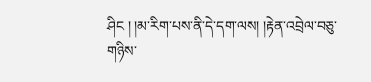ཤིང ། །མ་རིག་པས་ནི་དེ་དག་ལས། །རྟེན་འབྲེལ་བཅུ་གཉིས་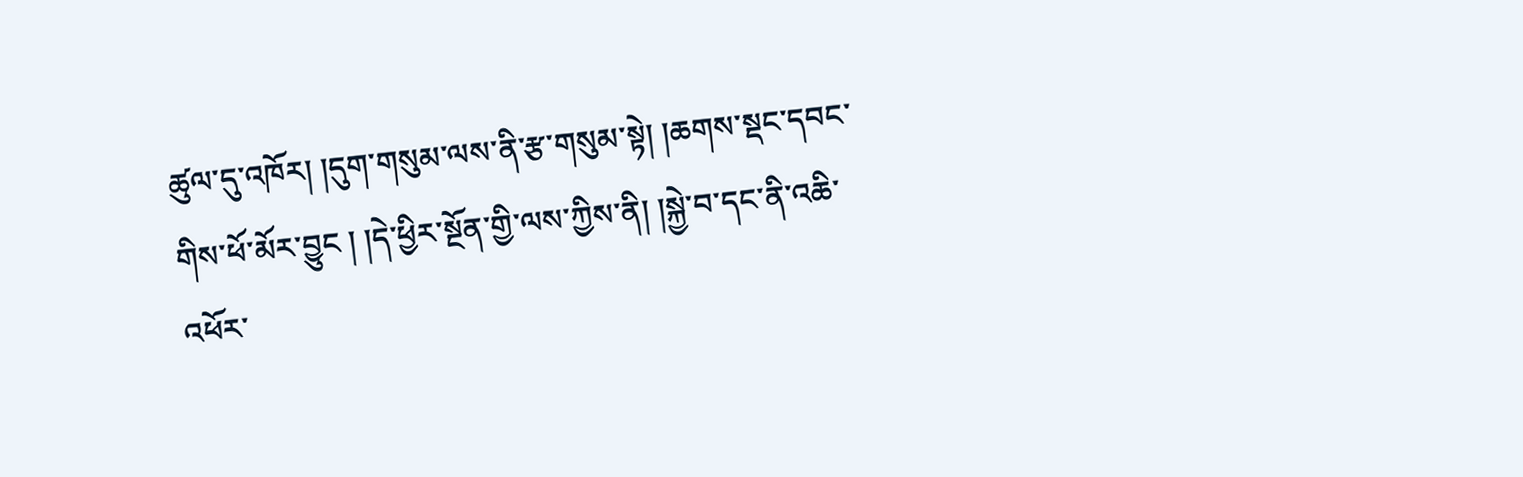ཚུལ་དུ་འཁོར། །དུག་གསུམ་ལས་ནི་རྩ་གསུམ་སྟེ། །ཆགས་སྡང་དབང་གིས་ཕོ་མོར་བྱུང ། །དེ་ཕྱིར་སྔོན་གྱི་ལས་ཀྱིས་ནི། །སྐྱེ་བ་དང་ནི་འཆི་འཕོར་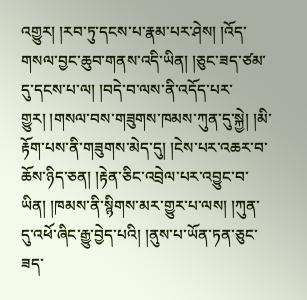འགྱུར། །རབ་ཏུ་དངས་པ་རྣམ་པར་ཤེས། །འོད་གསལ་བྱང་ཆུབ་གནས་འདི་ཡིན། །ཅུང་ཟད་ཙམ་དུ་དངས་པ་ལ། །བདེ་བ་ལས་ནི་འདོད་པར་གྱུར། །གསལ་བས་གཟུགས་ཁམས་ཀུན་དུ་སྐྱེ། །མི་རྟོག་པས་ནི་གཟུགས་མེད་དུ། །ངེས་པར་འཆར་བ་ཆོས་ཉིད་ཅན། །རྟེན་ཅིང་འབྲེལ་པར་འབྱུང་བ་ཡིན། །ཁམས་ནི་སྙིགས་མར་གྱུར་པ་ལས། །ཀུན་དུ་འཕོ་ཞིང་རྒྱུ་བྱེད་པའི། །ནུས་པ་ཡོན་ཏན་ཅུང་ཟད་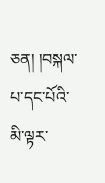ཅན། །བསྐལ་པ་དང་པོའི་མི་ལྟར་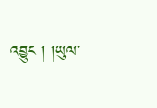འབྱུང ། །ཡུལ་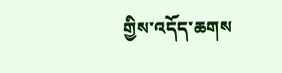གྱིས་འདོད་ཆགས